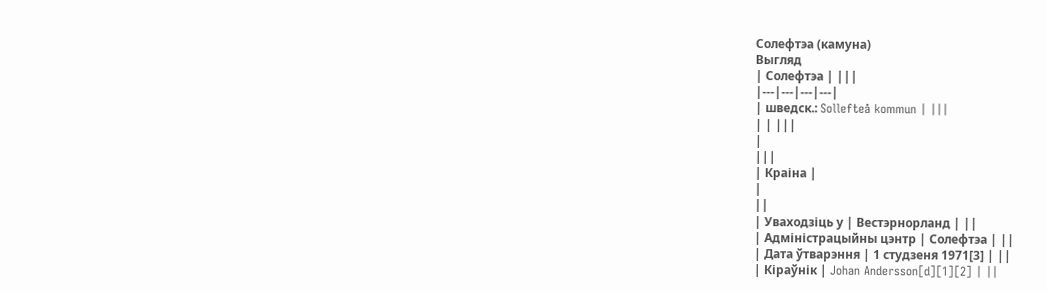Солефтэа (камуна)
Выгляд
| Солефтэа | |||
|---|---|---|---|
| шведск.: Sollefteå kommun | |||
| | |||
|
|||
| Краіна |
|
||
| Уваходзіць у | Вестэрнорланд | ||
| Адміністрацыйны цэнтр | Солефтэа | ||
| Дата ўтварэння | 1 студзеня 1971[3] | ||
| Кіраўнік | Johan Andersson[d][1][2] | ||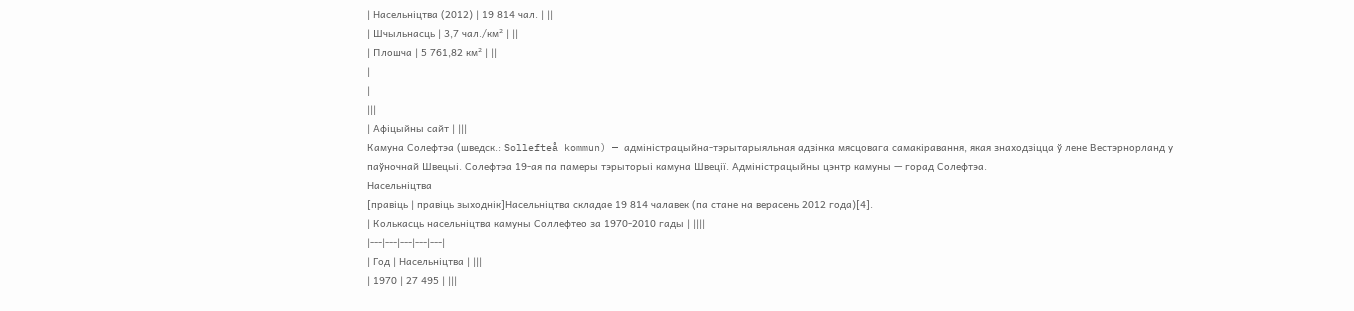| Насельніцтва (2012) | 19 814 чал. | ||
| Шчыльнасць | 3,7 чал./км² | ||
| Плошча | 5 761,82 км² | ||
|
|
|||
| Афіцыйны сайт | |||
Камуна Солефтэа (шведск.: Sollefteå kommun) — адміністрацыйна-тэрытарыяльная адзінка мясцовага самакіравання, якая знаходзіцца ў лене Вестэрнорланд у паўночнай Швецыі. Солефтэа 19-ая па памеры тэрыторыі камуна Швеції. Адміністрацыйны цэнтр камуны — горад Солефтэа.
Насельніцтва
[правіць | правіць зыходнік]Насельніцтва складае 19 814 чалавек (па стане на верасень 2012 года)[4].
| Колькасць насельніцтва камуны Соллефтео за 1970-2010 гады | ||||
|---|---|---|---|---|
| Год | Насельніцтва | |||
| 1970 | 27 495 | |||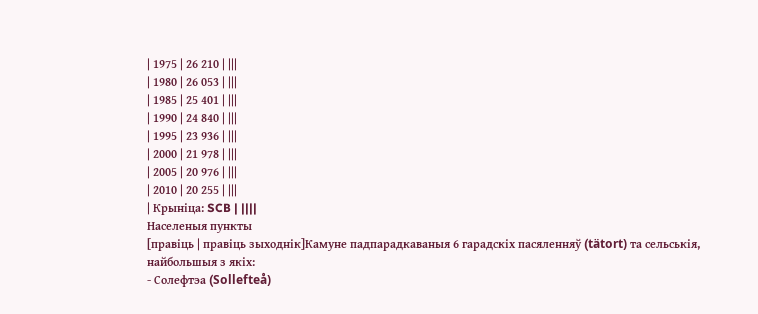| 1975 | 26 210 | |||
| 1980 | 26 053 | |||
| 1985 | 25 401 | |||
| 1990 | 24 840 | |||
| 1995 | 23 936 | |||
| 2000 | 21 978 | |||
| 2005 | 20 976 | |||
| 2010 | 20 255 | |||
| Крыніца: SCB | ||||
Населеныя пункты
[правіць | правіць зыходнік]Камуне падпарадкаваныя 6 гарадскіх пасяленняў (tätort) та сельськія, найбольшыя з якіх:
- Солефтэа (Sollefteå)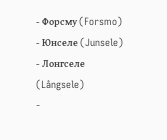- Форсму (Forsmo)
- Юнселе (Junsele)
- Лонгселе (Långsele)
-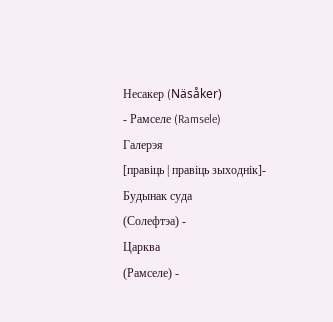Несакер (Näsåker)
- Рамселе (Ramsele)
Галерэя
[правіць | правіць зыходнік]-
Будынак суда
(Солефтэа) -
Царква
(Рамселе) -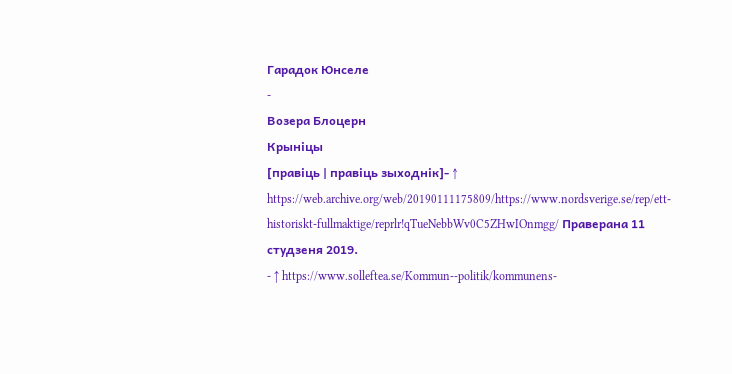Гарадок Юнселе
-
Возера Блоцерн
Крыніцы
[правіць | правіць зыходнік]- ↑ https://web.archive.org/web/20190111175809/https://www.nordsverige.se/rep/ett-historiskt-fullmaktige/reprlr!qTueNebbWv0C5ZHwIOnmgg/ Праверана 11 студзеня 2019.
- ↑ https://www.solleftea.se/Kommun--politik/kommunens-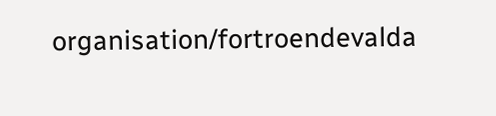organisation/fortroendevalda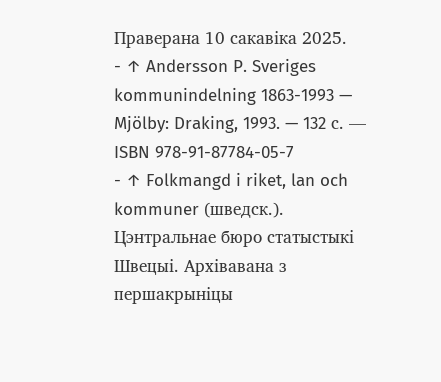Праверана 10 сакавіка 2025.
- ↑ Andersson P. Sveriges kommunindelning 1863-1993 — Mjölby: Draking, 1993. — 132 с. — ISBN 978-91-87784-05-7
- ↑ Folkmangd i riket, lan och kommuner (шведск.). Цэнтральнае бюро статыстыкі Швецыі. Архівавана з першакрыніцы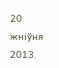20 жніўня 2013.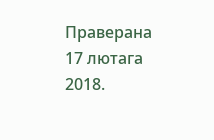Праверана 17 лютага 2018.